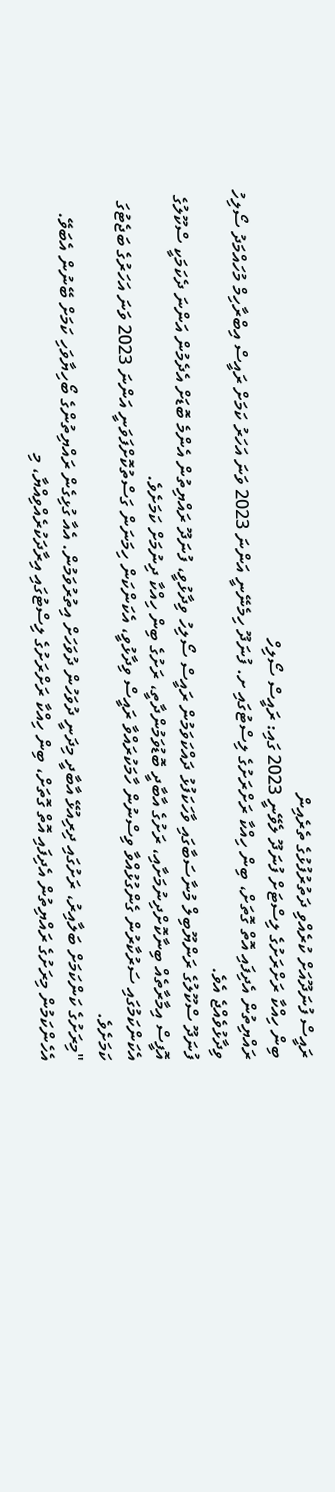ރައީސް ފުނަދޫއަށް ކުރެއްވި ދަތުރުފުޅުގެ ތެރެއިން
ބިން ހިއްކާ ރަށްރަށުގެ ލިސްޓަށް ފުނަދޫ ލެވޭނީ 2023 ގައި: ރައީސް ސޯލިހް
ރައްޔިތުން އެދިފައި އޮތް ގޮތަށް، ބިން ހިއްކާ ރަށްރަށުގެ ލިސްޓުގައި ށ. ފުނަދޫ ހިމެނޭނީ އަންނަ 2023 ވަނަ އަހަރު ކަމަށް ރައީސް އިބްރާހިމް މުހައްމަދު ސޯލިހު ވިދާޅުވެއްޖެ އެވެ.
ފުނަދޫ ސްކޫލުގެ ރަންޔޫބިލް މުނާސަބާގައި ވާހަކަފުޅު ދައްކަވަމުން ރައީސް ސޯލިހު ވިދާޅުވީ، ފުނަދޫ ރައްޔިތުން އެންމެ ބޮޑަށް އެދެމުން އަންނަ ދެކަމަކީ ސްކޫލުގެ އޮފީސް އިމާރާތެއް ބިނާކޮށްދިނުމަށާއި، ރަށުގެ އާބާދީ ބޮޑުވަމުންދާތީ، ރަށުގެ ބިން ހިއްކާ ދިނުމަށް ކަމަށެވެ.
އެކަންކަމުގައި ސަރުކާރުން ގެންގުޅުއްވާ ވިސްނުން ހާމަކުރައްވާ ރައީސް ވިދާޅުވީ، އެކަންކަން ހިމަނަން ގަސްތުކޮށްފަވަނީ އަންނަ 2023 ވަނަ އަހަރުގެ ބަޖެޓުގަ ކަމަށެވެ.
"މިރަށުގެ ކަންކަމަށް ބަލާއިރު، ރަށުގައި ދިރިއުޅޭ އާބާދީ މިދަނީ ދުވަހުން ދުވަހަށް އިތުރުވަމުން. އެއާ ގުޅިގެން ރައްޔިތުންގެ ބޯހިޔާވަހި ކަމަށް ބޭނުން އެބަވޭ. އެހެންކަމުން މިރަށުގެ ރައްޔިތުން އެދިފައި އޮތް ގޮތަށް، ބިން ހިއްކާ ރަށްރަށުގެ ލިސްޓުގައި އިރާދަކުރެއްވިއްޔާ، މި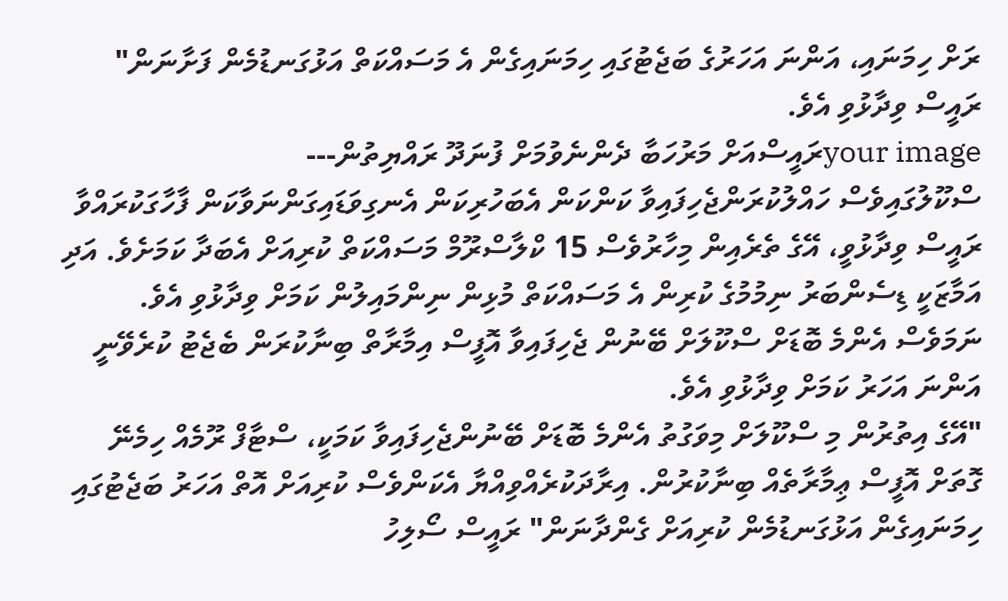ރަށް ހިމަނައި، އަންނަ އަހަރުގެ ބަޖެޓުގައި ހިމަނައިގެން އެ މަސައްކަތް އަޅުގަނޑުމެން ފަށާނަން" ރައީސް ވިދާޅުވި އެވެ.
your imageރައީސްއަށް މަރުހަބާ ދެންނެވުމަށް ފުނަދޫ ރައްޔިތުން---
ސްކޫލުގައިވެސް ހައްލުކުރަންޖެހިފައިވާ ކަންކަން އެބަހުރިކަން އެނގިވަޑައިގަންނަވާކަން ފާހާގަކުރައްވާ ރައީސް ވިދާޅުވީ، އޭގެ ތެރެއިން މިހާރުވެސް 15 ކްލާސްރޫމް މަސައްކަތް ކުރިއަށް އެބަދާ ކަމަށެވެ. އަދި އަމާޒަކީ ޑިސެންބަރު ނިމުމުގެ ކުރިން އެ މަސައްކަތް މުޅިން ނިންމައިލުން ކަމަށް ވިދާޅުވި އެވެ. ނަމަވެސް އެންމެ ބޮޑަށް ސްކޫލަށް ބޭނުން ޖެހިފައިވާ އޮފީސް އިމާރާތް ބިނާކުރަން ބެޖެޓު ކުރެވޭނީ އަންނަ އަހަރު ކަމަށް ވިދާޅުވި އެވެ.
"އޭގެ އިތުރުން މި ސްކޫލަށް މިވަގުތު އެންމެ ބޮޑަށް ބޭނުންޖެހިފައިވާ ކަމަކީ، ސްޓާފް ރޫމެއް ހިމެނޭ ގޮތަށް އޮފީސް ޢިމާރާތެއް ބިނާކުރުން. އިރާދަކުރެއްވިއްޔާ އެކަންވެސް ކުރިއަށް އޮތް އަހަރު ބަޖެޓުގައި ހިމަނައިގެން އަޅުގަނޑުމެން ކުރިއަށް ގެންދާނަން" ރައީސް ސޯލިހު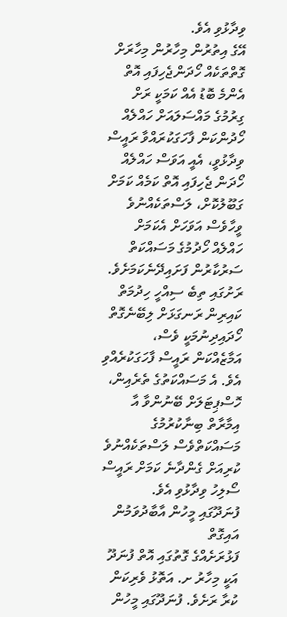ވިދާޅުވި އެވެ.
އޭގެ އިތުރުން މިހާރުން މިހާރަށް ގޮތްތަކެއް ހޯދަންޖެހިފައި އޮތް އެންމެ ބޮޑު އެއް ކަމަކީ ރަށް ގިރުމުގެ މައްސަލައަށް ހައްލެއް ހޯދުންކަން ފާހަގަކުރައްވާ ރައީސް ވިދާޅުވީ، އެއީ އަވަސް ހައްލެއް ހޯދަން ޖެހިފައި އޮތް ކަމެއް ކަމަށް ގަބޫލުކޮށް، ލަސްތަކެއްނުވެ ވީހާވެސް އަވަހަށް އެކަމަށް ހައްލެއް ހޯދުމުގެ މަސައްކަތް ސަރުކާރުން ފަށައިދޭނެކަމަށެވެ.
ރަށުގައި ތިބެ ސިއްހީ ހިދުމަތް ކައިރިން ރަނގަޅަށް ލިބޭނެގޮތް ހޯދައިދިނުމަކީ ވެސް، އަމާޒެއްކަން ރައީސް ފާހަގަކުރެއްވި އެވެ. އެ މަސައްކަތުގެ ތެރެއިން، ހޮސްޕިޓަލަށް ބޭނުންވާ އާ އިމާރާތް ބިނާކުރުމުގެ މަސައްކަތްވެސް ލަސްތަކެއްނުވެ ކުރިއަށް ގެންދާނެ ކަމަށް ރައީސް ސޯލިހު ވިދާޅުވި އެވެ.
ފުނަދޫގައި މީހުން އާބާދުވަމުން އައިގޮތް
ފަޅުރަށެއްގެ ގޮތުގައި އޮތް ފުނަދޫ އަކީ މިހާރު ށ. އަތޮޅު ވެރިކަން ކުރާ ރަށެވެ. ފުނަދޫގައި މީހުން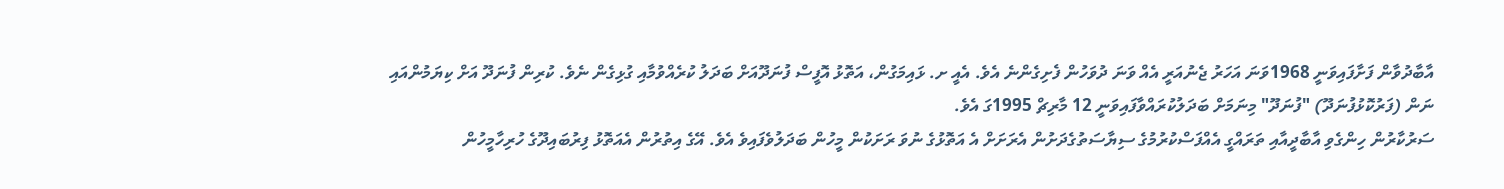އާބާދުވާން ފަށާފައިވަނީ 1968ވަނަ އަހަރު ޖެނުއަރީ އެއް ވަނަ ދުވަހުން ފެށިގެންނެ އެވެ. އެއީ ށ. ޅައިމަގުން، އަތޮޅު އޮފީސް ފުނަދޫއަށް ބަދަލު ކުރެއްވުމާއި ގުޅިގެން ނެވެ. ކުރިން ފުނަދޫ އަށް ކިޔަމުންއައި ނަން (ފަރުކޮޅުފުނަދޫ) "ފުނަދޫ" މިނަމަށް ބަދަލުކުރައްވާފައިވަނީ 12 މާރިޗް 1995ގަ އެވެ.
ސަރުކާރުން ހިންގެވި އާބާދީއާއި ތަރައްގީ އެއްފަސްކުރުމުގެ ސިޔާސަތުގެދަށުން އެރަށަށް އެ އަތޮޅުގެ ނުވަ ރަށަކުން މީހުން ބަދަލުވެފައިވެ އެވެ. އޭގެ އިތުރުން އެއަތޮޅު ފިރުބައިދޫގެ ހުރިހާމީހުން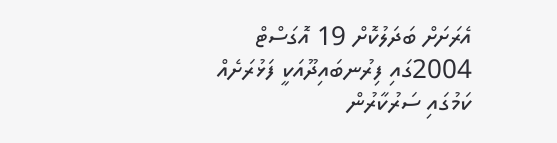އެރަށަށް ބަދަލުކޮށް 19 އޮގަސްޓް 2004ގައި ފިރުނބައިދޫއަކީ ފަޅުރަށެއް ކަމުގައި ސަރުކާރުން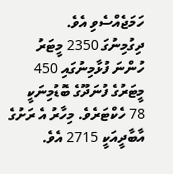ހަމަޖެއްސެވި އެވެ.
ދިގުމިނުގަ 2350 މީޓަރު ހުންނަ ފުޅާމިނުގައި 450 މީޓަރުގެ ފުނަދޫގެ ބޮޑުމިނަކީ 78 ހެކްޓަރެވެ. މިހާރު އެ ރަށުގެ އާބާދީއަކީ 2715 އެވެ.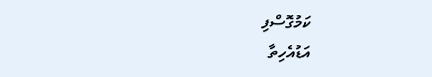ކަމުގޮސްފި
އަޑުއެހިތާ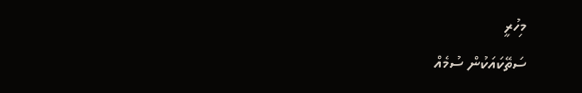މިހުރީ
ސަތޭކައަކުން ސުމެއް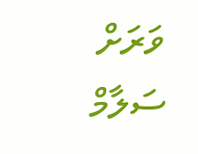ވަރަށް ސަލާމް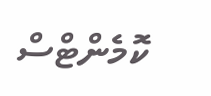ކޮމެންޓްސް